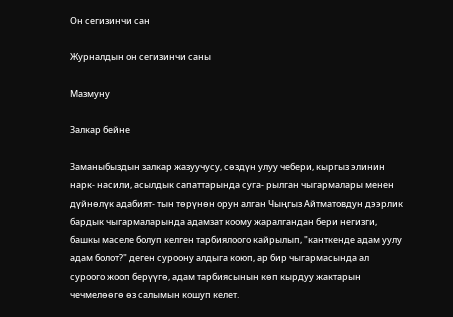Он сегизинчи сан

Журналдын он сегизинчи саны

Мазмуну

Залкар бейне

Заманыбыздын залкар жазуучусу, сөздүн улуу чебери, кыргыз элинин нарк- насили, асылдык сапаттарында суга- рылган чыгармалары менен дүйнөлүк адабият- тын төрүнөн орун алган Чыңгыз Айтматовдун дээрлик бардык чыгармаларында адамзат коому жаралгандан бери негизги, башкы маселе болуп келген тарбиялоого кайрылып, "канткенде адам уулу адам болот?" деген суроону алдыга коюп, ар бир чыгармасында ал суроого жооп берүүгө, адам тарбиясынын көп кырдуу жактарын чечмелөөгө өз салымын кошуп келет.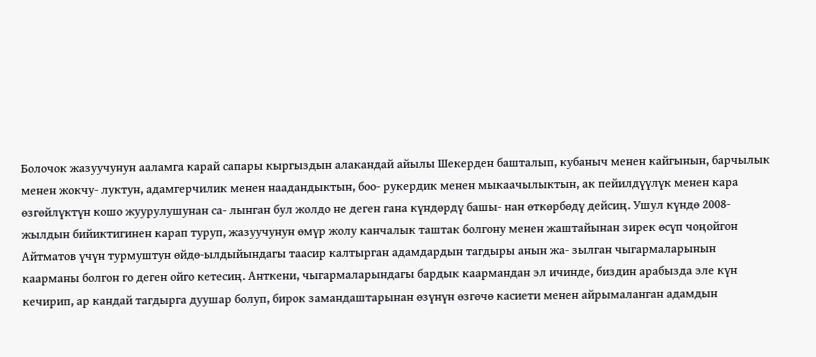Болочок жазуучунун ааламга карай сапары кыргыздын алакандай айылы Шекерден башталып, кубаныч менен кайгынын, барчылык менен жокчу- луктун, адамгерчилик менен наадандыктын, боо- рукердик менен мыкаачылыктын, ак пейилдүүлүк менен кара өзгөйлүктүн кошо жуурулушунан са- лынган бул жолдо не деген гана күндөрдү башы- нан өткөрбөдү дейсиң. Ушул күндө 2008-жылдын бийиктигинен карап туруп, жазуучунун өмүр жолу канчалык таштак болгону менен жаштайынан зирек өсүп чоңойгон Айтматов үчүн турмуштун өйдө-ылдыйындагы таасир калтырган адамдардын тагдыры анын жа- зылган чыгармаларынын каарманы болгон го деген ойго кетесиң. Анткени, чыгармаларындагы бардык каармандан эл ичинде, биздин арабызда эле күн кечирип, ар кандай тагдырга дуушар болуп, бирок замандаштарынан өзүнүн өзгөчө касиети менен айрымаланган адамдын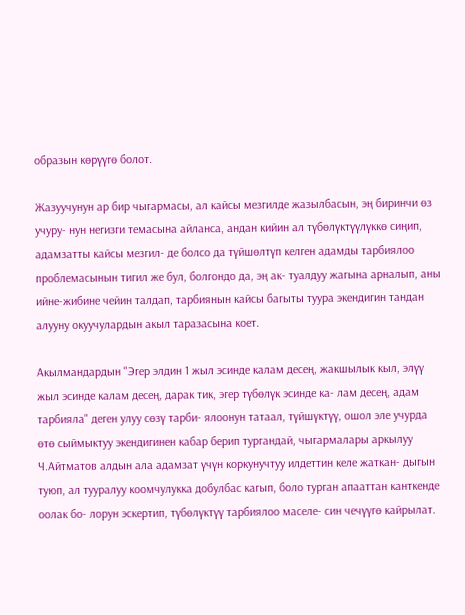образын көрүүгө болот.

Жазуучунун ар бир чыгармасы, ал кайсы мезгилде жазылбасын, эң биринчи өз учуру- нун негизги темасына айланса, андан кийин ал түбөлүктүүлүккө сиңип, адамзатты кайсы мезгил- де болсо да түйшөлтүп келген адамды тарбиялоо проблемасынын тигил же бул, болгондо да, эң ак- туалдуу жагына арналып, аны ийне-жибине чейин талдап, тарбиянын кайсы багыты туура экендигин тандан алууну окуучулардын акыл таразасына коет.

Акылмандардын "Эгер элдин 1 жыл эсинде калам десең, жакшылык кыл, элүү жыл эсинде калам десең, дарак тик, эгер түбөлүк эсинде ка- лам десең, адам тарбияла" деген улуу сөзү тарби- ялоонун татаал, түйшүктүү, ошол эле учурда өтө сыймыктуу экендигинен кабар берип тургандай, чыгармалары аркылуу Ч.Айтматов алдын ала адамзат үчүн коркунучтуу илдеттин келе жаткан- дыгын туюп, ал тууралуу коомчулукка добулбас кагып, боло турган апааттан канткенде оолак бо- лорун эскертип, түбөлүктүү тарбиялоо маселе- син чечүүгө кайрылат.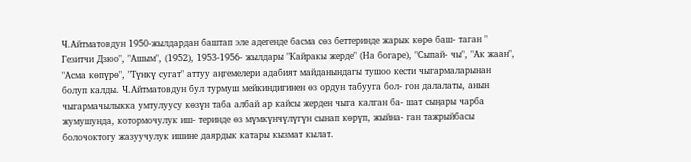Ч.Айтматовдун 1950-жылдардан баштап эле адегенде басма сөз беттеринде жарык көрө баш- таган " Гезитчи Дзюо", "Ашым", (1952), 1953-1956- жылдары "Кайракы жерде" (На богаре), "Сыпай- чы", "Ак жаан", "Асма көпүрө", "Түнкү сугат" аттуу аңгемелери адабият майданындагы тушоо кести чыгармаларынан болуп калды. Ч.Айтматовдун бул турмуш мейкиндигинен өз ордун табууга бол- гон далалаты, анын чыгармачылыкка умтулуусу көзүн таба албай ар кайсы жерден чыга калган ба- шат сыңары чарба жумушунда, котормочулук иш- теринде өз мүмкүнчүлүгүн сынап көрүп, жыйна- ган тажрыйбасы болочоктогу жазуучулук ишине даярдык катары кызмат кылат.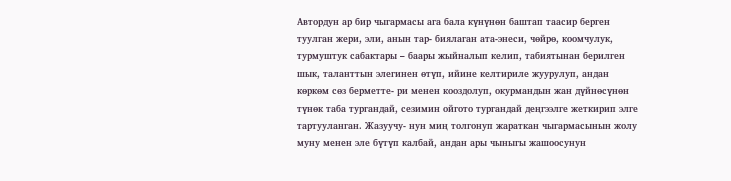Автордун ар бир чыгармасы ага бала күнүнөн баштап таасир берген туулган жери, эли, анын тар- биялаган ата-энеси, чөйрө, коомчулук, турмуштук сабактары – баары жыйналып келип, табиятынан берилген шык, таланттын элегинен өтүп, ийине келтириле жуурулуп, андан көркөм сөз берметте- ри менен кооздолуп, окурмандын жан дүйнөсүнөн түнөк таба тургандай, сезимин ойгото тургандай деңгээлге жеткирип элге тартууланган. Жазуучу- нун миң толгонуп жараткан чыгармасынын жолу муну менен эле бүтүп калбай, андан ары чыныгы жашоосунун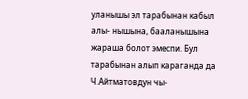уланышы эл тарабынан кабыл алы- нышына, бааланышына жараша болот эмеспи. Бул тарабынан алып караганда да Ч.Айтматовдун чы-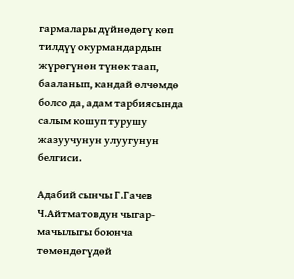гармалары дүйнөдөгү көп тилдүү окурмандардын жүрөгүнөн түнөк таап, бааланып, кандай өлчөмдө болсо да, адам тарбиясында салым кошуп турушу жазуучунун улуугунун белгиси.

Адабий сынчы Г.Гачев Ч.Айтматовдун чыгар- мачылыгы боюнча төмөндөгүдөй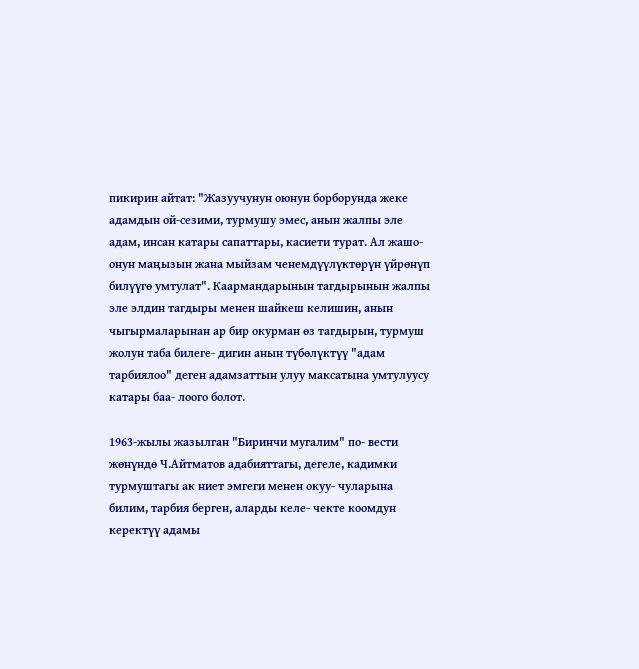пикирин айтат: "Жазуучунун оюнун борборунда жеке адамдын ой-сезими, турмушу эмес, анын жалпы эле адам, инсан катары сапаттары, касиети турат. Ал жашо- онун маңызын жана мыйзам ченемдүүлүктөрүн үйрөнүп билүүгө умтулат". Каармандарынын тагдырынын жалпы эле элдин тагдыры менен шайкеш келишин, анын чыгырмаларынан ар бир окурман өз тагдырын, турмуш жолун таба билеге- дигин анын түбөлүктүү "адам тарбиялоо" деген адамзаттын улуу максатына умтулуусу катары баа- лоого болот.

1963-жылы жазылган "Биринчи мугалим" по- вести жөнүндө Ч.Айтматов адабияттагы, дегеле, кадимки турмуштагы ак ниет эмгеги менен окуу- чуларына билим, тарбия берген, аларды келе- чекте коомдун керектүү адамы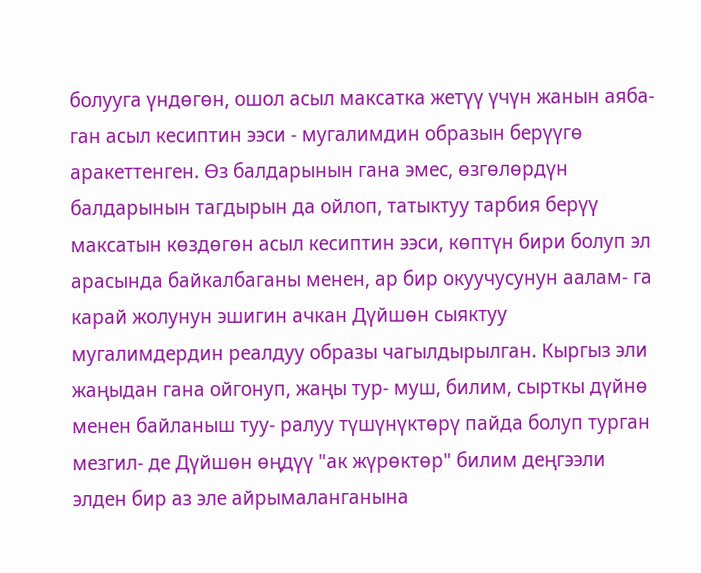болууга үндөгөн, ошол асыл максатка жетүү үчүн жанын аяба- ган асыл кесиптин ээси - мугалимдин образын берүүгө аракеттенген. Өз балдарынын гана эмес, өзгөлөрдүн балдарынын тагдырын да ойлоп, татыктуу тарбия берүү максатын көздөгөн асыл кесиптин ээси, көптүн бири болуп эл арасында байкалбаганы менен, ар бир окуучусунун аалам- га карай жолунун эшигин ачкан Дүйшөн сыяктуу мугалимдердин реалдуу образы чагылдырылган. Кыргыз эли жаңыдан гана ойгонуп, жаңы тур- муш, билим, сырткы дүйнө менен байланыш туу- ралуу түшүнүктөрү пайда болуп турган мезгил- де Дүйшөн өңдүү "ак жүрөктөр" билим деңгээли элден бир аз эле айрымаланганына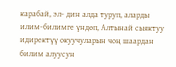карабай, эл- дин алда туруп, аларды илим-билимге үндөп, Алтынай сыяктуу идиректүү окуучуларын чоң шаардан билим алуусун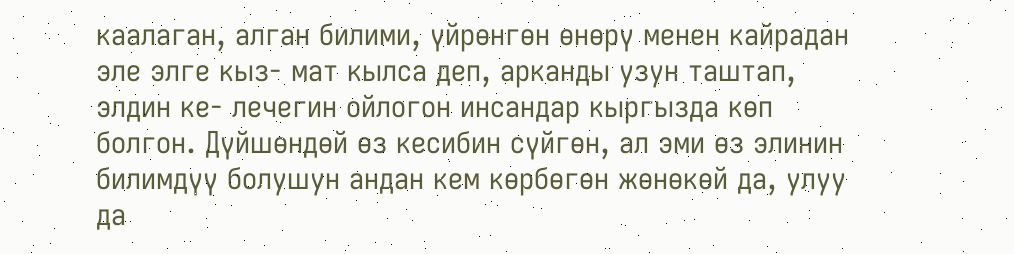каалаган, алган билими, үйрөнгөн өнөрү менен кайрадан эле элге кыз- мат кылса деп, арканды узун таштап, элдин ке- лечегин ойлогон инсандар кыргызда көп болгон. Дүйшөндөй өз кесибин сүйгөн, ал эми өз элинин билимдүү болушун андан кем көрбөгөн жөнөкөй да, улуу да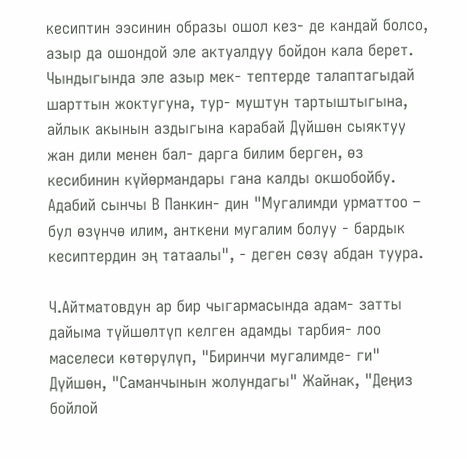кесиптин ээсинин образы ошол кез- де кандай болсо, азыр да ошондой эле актуалдуу бойдон кала берет. Чындыгында эле азыр мек- тептерде талаптагыдай шарттын жоктугуна, тур- муштун тартыштыгына, айлык акынын аздыгына карабай Дүйшөн сыяктуу жан дили менен бал- дарга билим берген, өз кесибинин күйөрмандары гана калды окшобойбу. Адабий сынчы В Панкин- дин "Мугалимди урматтоо – бул өзүнчө илим, анткени мугалим болуу - бардык кесиптердин эң татаалы", - деген сөзү абдан туура.

Ч.Айтматовдун ар бир чыгармасында адам- затты дайыма түйшөлтүп келген адамды тарбия- лоо маселеси көтөрүлүп, "Биринчи мугалимде- ги" Дүйшөн, "Саманчынын жолундагы" Жайнак, "Деңиз бойлой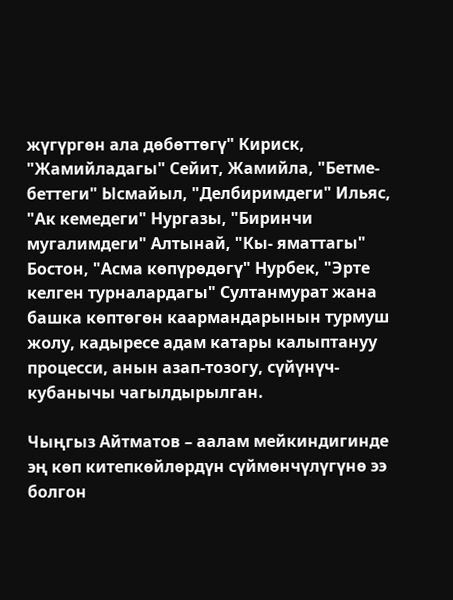жүгүргөн ала дөбөттөгү" Кириск, "Жамийладагы" Сейит, Жамийла, "Бетме-беттеги" Ысмайыл, "Делбиримдеги" Ильяс, "Ак кемедеги" Нургазы, "Биринчи мугалимдеги" Алтынай, "Кы- яматтагы" Бостон, "Асма көпүрөдөгү" Нурбек, "Эрте келген турналардагы" Султанмурат жана башка көптөгөн каармандарынын турмуш жолу, кадыресе адам катары калыптануу процесси, анын азап-тозогу, сүйүнүч-кубанычы чагылдырылган.

Чыңгыз Айтматов – аалам мейкиндигинде эң көп китепкөйлөрдүн сүймөнчүлүгүнө ээ болгон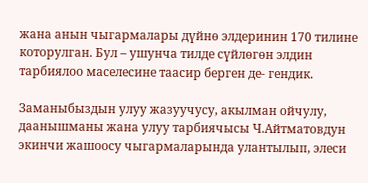жана анын чыгармалары дүйнө элдеринин 170 тилине которулган. Бул – ушунча тилде сүйлөгөн элдин тарбиялоо маселесине таасир берген де- гендик.

Заманыбыздын улуу жазуучусу, акылман ойчулу, даанышманы жана улуу тарбиячысы Ч.Айтматовдун экинчи жашоосу чыгармаларында улантылып, элеси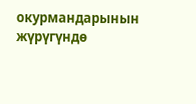окурмандарынын жүрүгүндө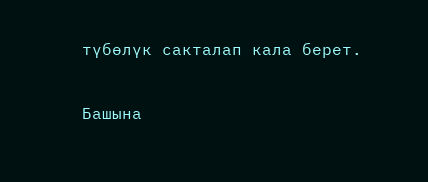түбөлүк сакталап кала берет.

Башына